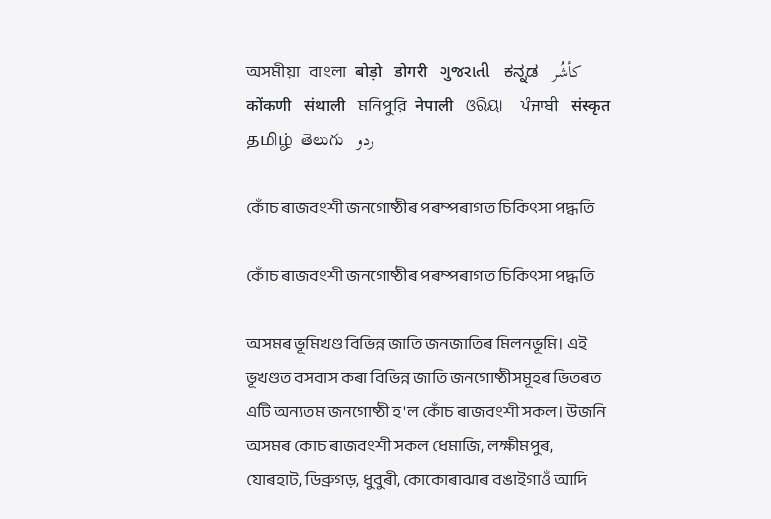অসমীয়া   বাংলা   बोड़ो   डोगरी   ગુજરાતી   ಕನ್ನಡ   كأشُر   कोंकणी   संथाली   মনিপুরি   नेपाली   ଓରିୟା   ਪੰਜਾਬੀ   संस्कृत   தமிழ்  తెలుగు   ردو

কোঁচ ৰাজবংশী জনগোষ্ঠীৰ পৰম্পৰাগত চিকিৎসা পদ্ধতি

কোঁচ ৰাজবংশী জনগোষ্ঠীৰ পৰম্পৰাগত চিকিৎসা পদ্ধতি

অসমৰ ভূমিখণ্ড বিভিন্ন জাতি জনজাতিৰ মিলনভূমি। এই ভূখণ্ডত বসবাস কৰা বিভিন্ন জাতি জনগোষ্ঠীসমূহৰ ভিতৰত এটি অন্যতম জনগোষ্ঠী হ'ল কোঁচ ৰাজবংশী সকল। উজনি অসমৰ কোচ ৰাজবংশী সকল ধেমাজি, লক্ষীমপুৰ, যোৰহাট, ডিব্ৰুগড়, ধুবুৰী, কোকোৰাঝাৰ বঙাইগাওঁ আদি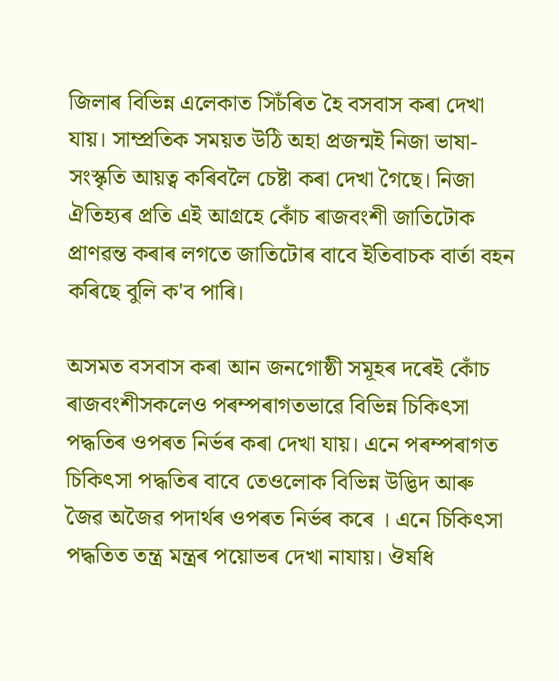জিলাৰ বিভিন্ন এলেকাত সিচঁৰিত হৈ বসবাস কৰা দেখা যায়। সাম্প্ৰতিক সময়ত উঠি অহা প্ৰজন্মই নিজা ভাষা-সংস্কৃতি আয়ত্ব কৰিবলৈ চেষ্টা কৰা দেখা গৈছে। নিজা ঐতিহ্যৰ প্ৰতি এই আগ্ৰহে কোঁচ ৰাজবংশী জাতিটোক প্ৰাণৱন্ত কৰাৰ লগতে জাতিটোৰ বাবে ইতিবাচক বাৰ্তা বহন কৰিছে বুলি ক'ব পাৰি।

অসমত বসবাস কৰা আন জনগোষ্ঠী সমূহৰ দৰেই কোঁচ ৰাজবংশীসকলেও পৰম্পৰাগতভাৱে বিভিন্ন চিকিৎসা পদ্ধতিৰ ওপৰত নিৰ্ভৰ কৰা দেখা যায়। এনে পৰম্পৰাগত চিকিৎসা পদ্ধতিৰ বাবে তেওলোক বিভিন্ন উদ্ভিদ আৰু জৈৱ অজৈৱ পদাৰ্থৰ ওপৰত নিৰ্ভৰ কৰে । এনে চিকিৎসা পদ্ধতিত তন্ত্ৰ মন্ত্ৰৰ পয়োভৰ দেখা নাযায়। ঔষধি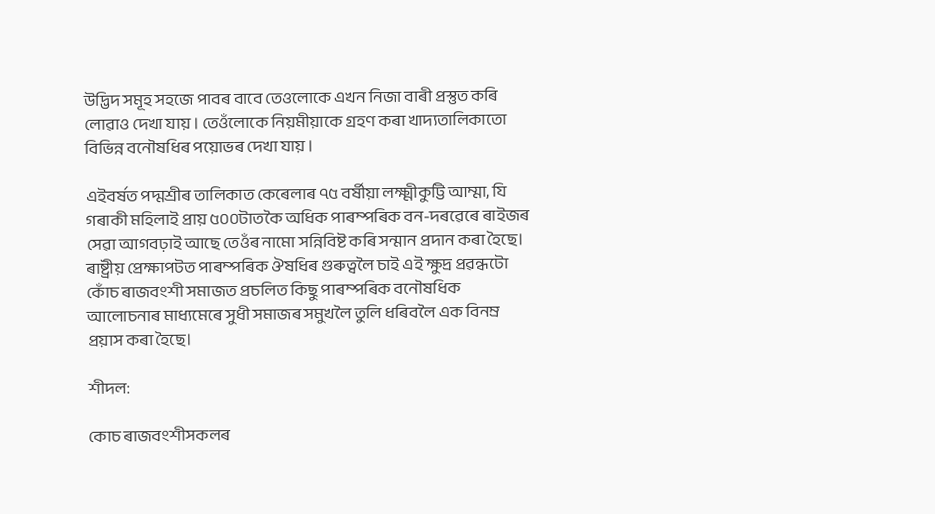উদ্ভিদ সমূহ সহজে পাবৰ বাবে তেওলোকে এখন নিজা বাৰী প্ৰস্তুত কৰি লোৱাও দেখা যায় । তেওঁলোকে নিয়মীয়াকে গ্ৰহণ কৰা খাদ্যতালিকাতো বিভিন্ন বনৌষধিৰ পয়োভৰ দেখা যায় ।

এইবৰ্ষত পদ্মশ্ৰীৰ তালিকাত কেৰেলাৰ ৭৫ বৰ্ষীয়া লক্ষ্মীকুট্টি আম্মা, যি গৰাকী মহিলাই প্ৰায় ৫০০টাতকৈ অধিক পাৰম্পৰিক বন-দৰৱেৰে ৰাইজৰ সেৱা আগবঢ়াই আছে তেওঁৰ নামো সন্নিবিষ্ট কৰি সন্মান প্ৰদান কৰা হৈছে। ৰাষ্ট্ৰীয় প্ৰেক্ষাপটত পাৰম্পৰিক ঔষধিৰ গুৰুত্বলৈ চাই এই ক্ষুদ্ৰ প্ৰৱন্ধটো কোঁচ ৰাজবংশী সমাজত প্ৰচলিত কিছু পাৰম্পৰিক বনৌষধিক আলোচনাৰ মাধ্যমেৰে সুধী সমাজৰ সমুখলৈ তুলি ধৰিবলৈ এক বিনম্ৰ প্ৰয়াস কৰা হৈছে।

শীদল:

কোচ ৰাজবংশীসকলৰ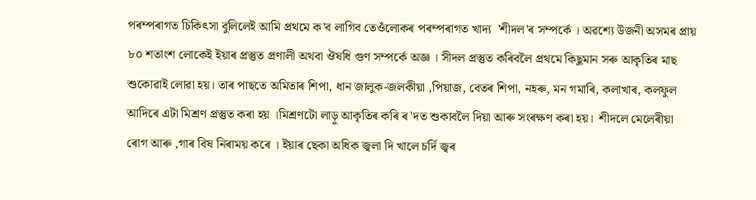পৰম্পৰাগত চিকিৎসা বুলিলেই আমি প্ৰথমে ক'ব লাগিব তেওঁলোকৰ পৰম্পৰাগত খাদ্য  'শীদল'ৰ সম্পৰ্কে । অৱশ্যে উজনী অসমৰ প্ৰায় ৮০ শতাংশ লোকেই ইয়াৰ প্ৰস্তুত প্ৰণালী অথবা ঔষধি গুণ সম্পৰ্কে অজ্ঞ । সীদল প্ৰস্তুত কৰিবলৈ প্ৰথমে কিছুমান সৰু আকৃতিৰ মাছ শুকোৱাই লোৱা হয়। তাৰ পাছতে অমিতাৰ শিপা, ধান জালুক-জলকীয়া ,পিয়াজ, বেতৰ শিপা, নহৰু, মন গমাৰি, কলাখাৰ, কলফুল আদিৰে এটা মিশ্ৰণ প্ৰস্তুত কৰা হয় ।মিশ্ৰণটো লাড়ু আকৃতিৰ কৰি ৰ'দত শুকাবলৈ দিয়া আৰু সংৰক্ষণ কৰা হয়।  শীদলে মেলেৰীয়া ৰোগ আৰু ,গাৰ বিষ নিৰাময় কৰে । ইয়াৰ ছেকা অধিক জ্বলা দি খালে চৰ্দি জ্বৰ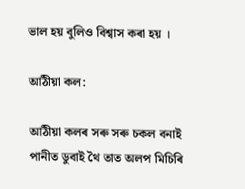ভাল হয় বুলিও বিশ্বাস কৰা হয় ।

আঠীয়া কল:

আঠীয়া কলৰ সৰু সৰু চকল বনাই পানীত ডুবাই থৈ তাত অলপ মিচিৰি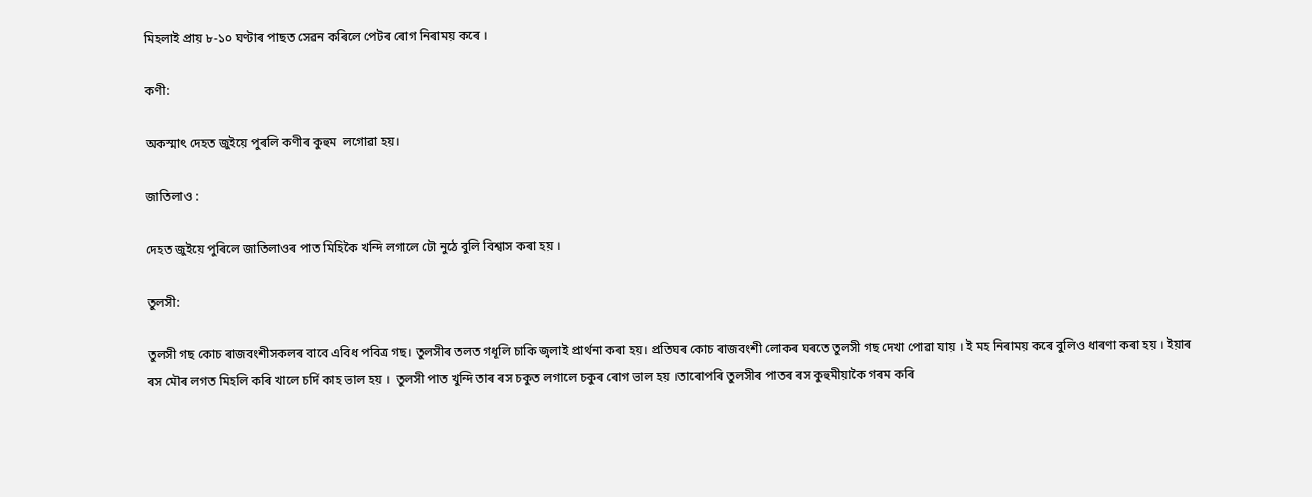মিহলাই প্ৰায় ৮-১০ ঘণ্টাৰ পাছত সেৱন কৰিলে পেটৰ ৰোগ নিৰাময় কৰে ।

কণী:

অকস্মাৎ দেহত জুইয়ে পুৰলি কণীৰ কুহুম  লগোৱা হয়।

জাতিলাও :

দেহত জুইয়ে পুৰিলে জাতিলাওৰ পাত মিহিকৈ খন্দি লগালে ঢৌ নুঠে বুলি বিশ্বাস কৰা হয় ।

তুলসী:

তুলসী গছ কোচ ৰাজবংশীসকলৰ বাবে এবিধ পবিত্ৰ গছ। তুলসীৰ তলত গধূলি চাকি জ্বলাই প্ৰাৰ্থনা কৰা হয়। প্ৰতিঘৰ কোচ ৰাজবংশী লোকৰ ঘৰতে তুলসী গছ দেখা পোৱা যায় । ই মহ নিৰাময় কৰে বুলিও ধাৰণা কৰা হয় । ইয়াৰ ৰস মৌৰ লগত মিহলি কৰি খালে চৰ্দি কাহ ভাল হয় ।  তুলসী পাত খুন্দি তাৰ ৰস চকুত লগালে চকুৰ ৰোগ ভাল হয় ।তাৰোপৰি তুলসীৰ পাতৰ ৰস কুহুমীয়াকৈ গৰম কৰি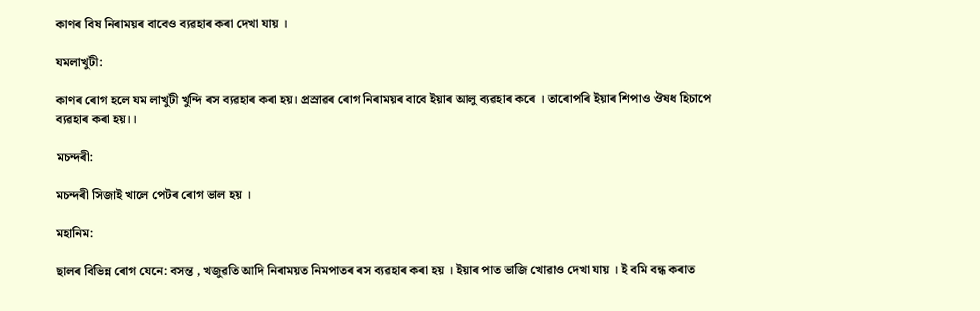কাণৰ বিষ নিৰাময়ৰ বাবেও ব্যৱহাৰ কৰা দেখা যায় ।

যমলাখুটী:

কাণৰ ৰোগ হলে যম লাখুটী খুন্দি ৰস ব্যৱহাৰ কৰা হয়। প্ৰস্ৰাৱৰ ৰোগ নিৰাময়ৰ বাবে ইয়াৰ আলু ব্যৱহাৰ কৰে । তাৰোপৰি ইয়াৰ শিপাও ঔষধ হিচাপে ব্যৱহাৰ কৰা হয়।।

মচন্দৰী:

মচন্দৰী সিজাই খালে পেটৰ ৰোগ ভাল হয় ।

মহানিম:

ছালৰ বিভিন্ন ৰোগ যেনে: বসন্ত , খজুৱতি আদি নিৰাময়ত নিমপাতৰ ৰস ব্যৱহাৰ কৰা হয় । ইয়াৰ পাত ভাজি খোৱাও দেখা যায় । ই বমি বন্ধ কৰাত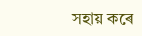সহায় কৰে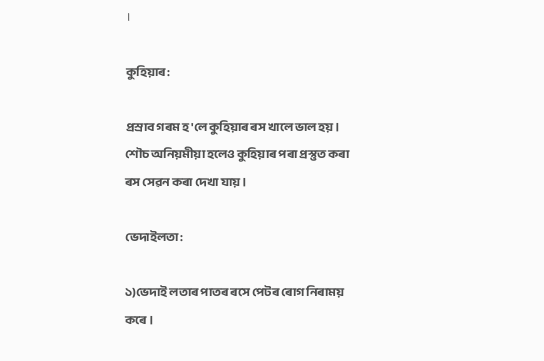।

কুহিয়াৰ:

প্ৰস্ৰাব গৰম হ'লে কুহিয়াৰ ৰস খালে ভাল হয় । শৌচ অনিয়মীয়া হলেও কুহিয়াৰ পৰা প্ৰস্তুত কৰা ৰস সেৱন কৰা দেখা যায় ।

ভেদাইলতা:

১)ভেদাই লতাৰ পাতৰ ৰসে পেটৰ ৰোগ নিৰাময় কৰে ।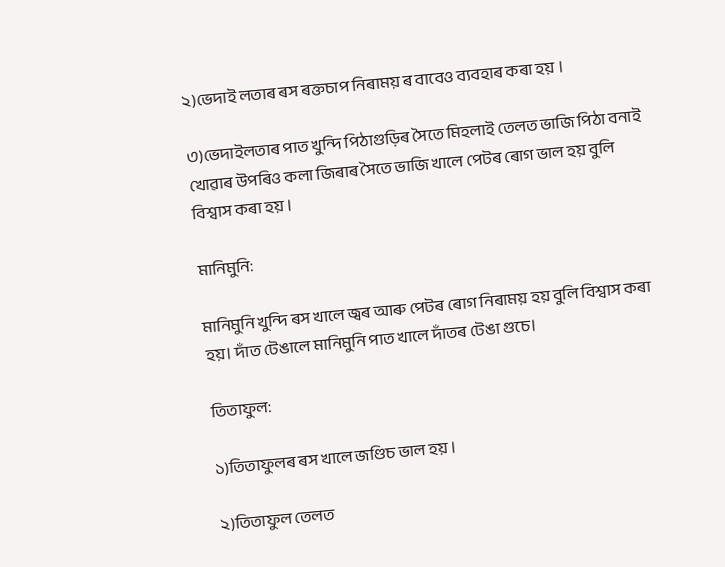২)ভেদাই লতাৰ ৰস ৰক্তচাপ নিৰাময় ৰ বাবেও ব্যবহাৰ কৰা হয় ।

৩)ভেদাইলতাৰ পাত খুন্দি পিঠাগুড়িৰ সৈতে মিহলাই তেলত ভাজি পিঠা বনাই খোৱাৰ উপৰিও কলা জিৰাৰ সৈতে ভাজি খালে পেটৰ ৰোগ ভাল হয় বুলি বিশ্বাস কৰা হয় ।

মানিমুনি:

মানিমুনি খুন্দি ৰস খালে জ্বৰ আৰু পেটৰ ৰোগ নিৰাময় হয় বুলি বিশ্বাস কৰা হয়। দাঁত টেঙালে মানিমুনি পাত খালে দাঁতৰ টেঙা গুচে।

তিতাফুল:

১)তিতাফুলৰ ৰস খালে জণ্ডিচ ভাল হয় ।

২)তিতাফুল তেলত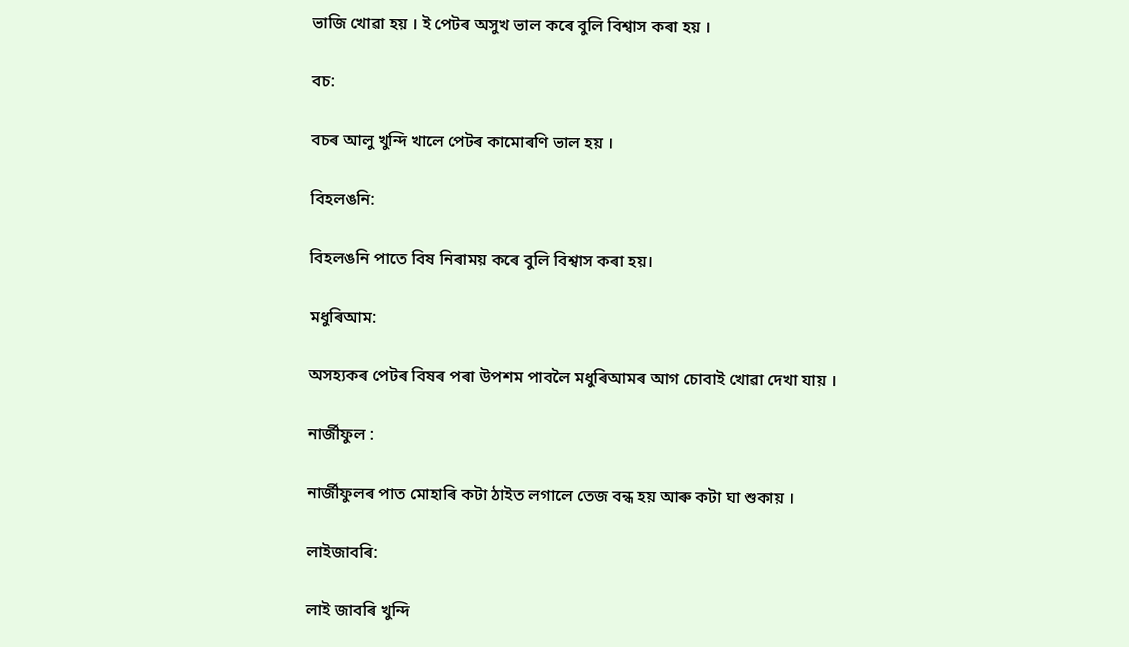ভাজি খোৱা হয় । ই পেটৰ অসুখ ভাল কৰে বুলি বিশ্বাস কৰা হয় ।

বচ:

বচৰ আলু খুন্দি খালে পেটৰ কামোৰণি ভাল হয় ।

বিহলঙনি:

বিহলঙনি পাতে বিষ নিৰাময় কৰে বুলি বিশ্বাস কৰা হয়।

মধুৰিআম:

অসহ্যকৰ পেটৰ বিষৰ পৰা উপশম পাবলৈ মধুৰিআমৰ আগ চোবাই খোৱা দেখা যায় ।

নাৰ্জীফুল :

নাৰ্জীফুলৰ পাত মোহাৰি কটা ঠাইত লগালে তেজ বন্ধ হয় আৰু কটা ঘা শুকায় ।

লাইজাবৰি:

লাই জাবৰি খুন্দি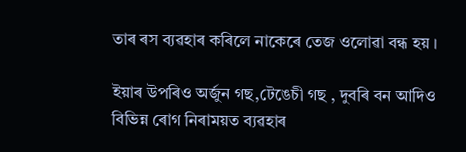তাৰ ৰস ব্যৱহাৰ কৰিলে নাকেৰে তেজ ওলোৱা বন্ধ হয় ।

ইয়াৰ উপৰিও অৰ্জুন গছ,টেঙেচী গছ , দুবৰি বন আদিও বিভিন্ন ৰোগ নিৰাময়ত ব্যৱহাৰ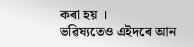কৰা হয় ।
ভৱিষ্যতেও এইদৰে আন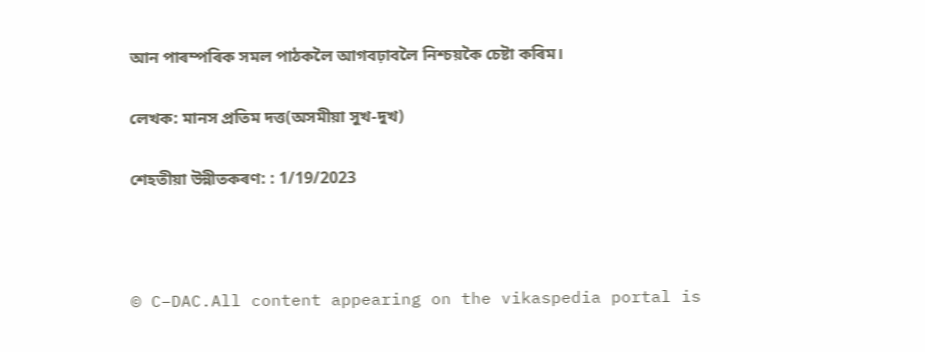আন পাৰম্পৰিক সমল পাঠকলৈ আগবঢ়াবলৈ নিশ্চয়কৈ চেষ্টা কৰিম।

লেখক: মানস প্ৰতিম দত্ত(অসমীয়া সুখ-দুখ)

শেহতীয়া উন্নীতকৰণ: : 1/19/2023



© C–DAC.All content appearing on the vikaspedia portal is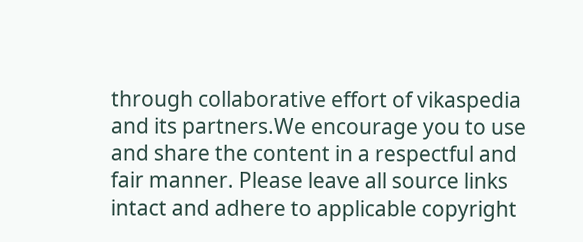through collaborative effort of vikaspedia and its partners.We encourage you to use and share the content in a respectful and fair manner. Please leave all source links intact and adhere to applicable copyright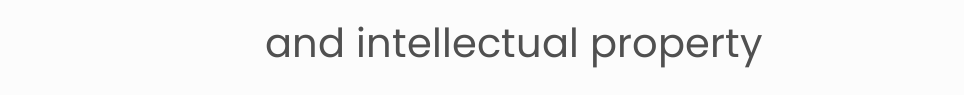and intellectual property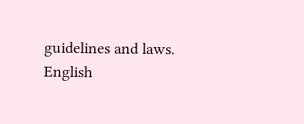guidelines and laws.
English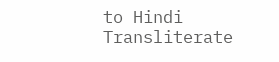to Hindi Transliterate